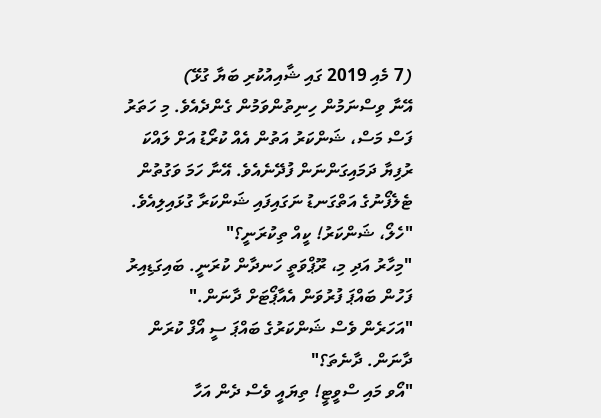(7 މެއި 2019 ގައި ޝާއިއުކުރި ބަޔާ ގުޅޭ)
އޭނާ ވިސްނަމުން ހިނިތުންވަމުން ގެންދެއެވެ. މި ހަތަރު ފަސް މަސް، ޝަންކަރު އަތުން އެއް ކުރޯޑު އަށް ލައްކަ ރުފިޔާ ދަމައިގަންނަން ފުދޭނެއެވެ. އޭނާ ހަމަ ވަގުތުން ޓެލެފޯނުގެ އަތްގަނޑު ނަގައިފައި ޝަންކަރާ ގުޅައިލިއެވެ.
"ހެލޯ، ޝަންކަރު! ކީއް ތިކުރަނީ؟"
"މިހާރު އަދި މި، ރޫޕްވަތީ ހަނދާން ކުރަނީ. ބައިގަޑިއިރު ފަހުން ބައްޕަ ފުރުވަން އެއާޕޯޓަށް ދާނަން."
"އަހަރެން ވެސް ޝަންކަރުގެ ބައްޕަ ސީ އޯފް ކުރަން ދާނަން. ދާނެތަ؟"
"އޯވ މައި ސްވީޓީ! ތިޔައީ ވެސް ދެން އަހާ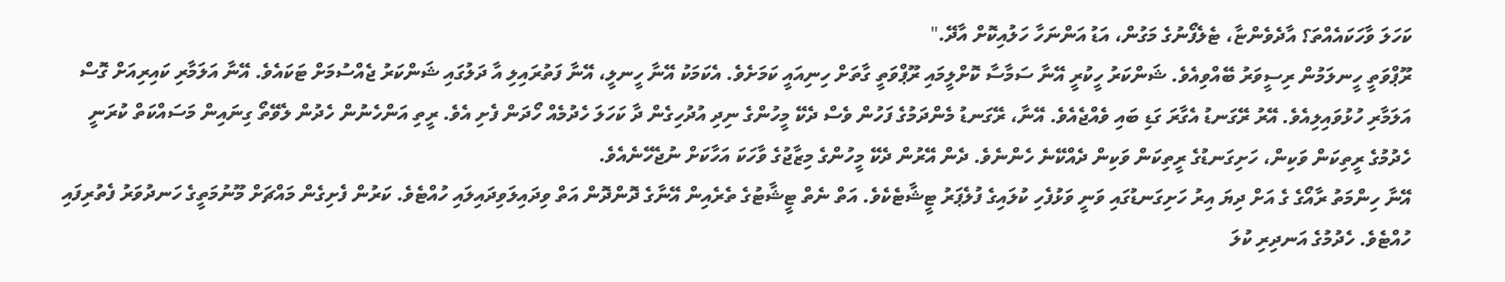ކަހަލަ ވާހަކައެއްތަ؟ އާދެވެންޏާ، ޓެލެފޯނުގެ މަގުން، އަޑު އަންނަހާ ހަލުއިކޮށް އާދޭ."
ރޫޕްވަތީ ހީނލަމުން ރިސީވަރު ބޭއްވިއެވެ. ޝަންކަރު ހީކުރީ އޭނާ ސަމާސާ ކޮށްލީމައި ރޫޕްވަތީ ގާތަށް ހިނިއައީ ކަމަށެވެ. އެކަމަކު އޭނާ ހީނލީ، އޭނާ ފަތުރައިލި އާ ދަލުގައި ޝަންކަރު ޖެއްސުމަށް ޓަކައެވެ. އޭނާ އަލަމާރި ކައިރިއަށް ގޮސް އަލަމާރި ހުޅުވައިލިއެވެ. އޭރު ރޭގަނޑު އެގާރަ ގަޑި ބައި ވެއްޖެއެވެ. އޭނާ، ރޭގަނޑު މެންދަމުގެ ފަހުން ވެސް ދެކޭ މީހުންގެ ނިދި އުދުހިގެން ދާ ކަހަލަ ހެދުމެއް ހޯދަން ފެށި އެވެ. ރީތި އަންހެނުން ހެދުން ލެވޭތޯ ގިނައިން މަސައްކަތް ކުރަނީ ހެދުމުގެ ރީތިކަން ވަކިން، ހަށިގަނޑުގެ ރީތިކަން ވަކިން ދެއްކޭނެ ހެންނެވެ. ދެން އޭރުން ދެކޭ މީހުންގެ މިޒާޖުގެ ވާހަކަ އަހާކަށް ނުޖެހޭނެއެވެ.
އޭނާ ހިންމަތު ރާއޯގެ ގެ އަށް ދިޔަ އިރު ހަށިގަނޑުގައި ވަނީ ވަޅުފެހި ކުލައިގެ ފުލެޕަރު ޓީޝާޓެކެވެ. އަތް ނެތް ޓީޝާޓުގެ ތެރެއިން އޭނާގެ ދޮންދޮން އަތް ވިދައިލަވިދައިލައި ހުއްޓެވެ. ކަރުން ފެށިގެން މައްޗަށް މޫނުމަތީގެ ހަނދުވަރު ފެތުރިފައި ހުއްޓެވެ. ހެދުމުގެ އަނދިރި ކުލަ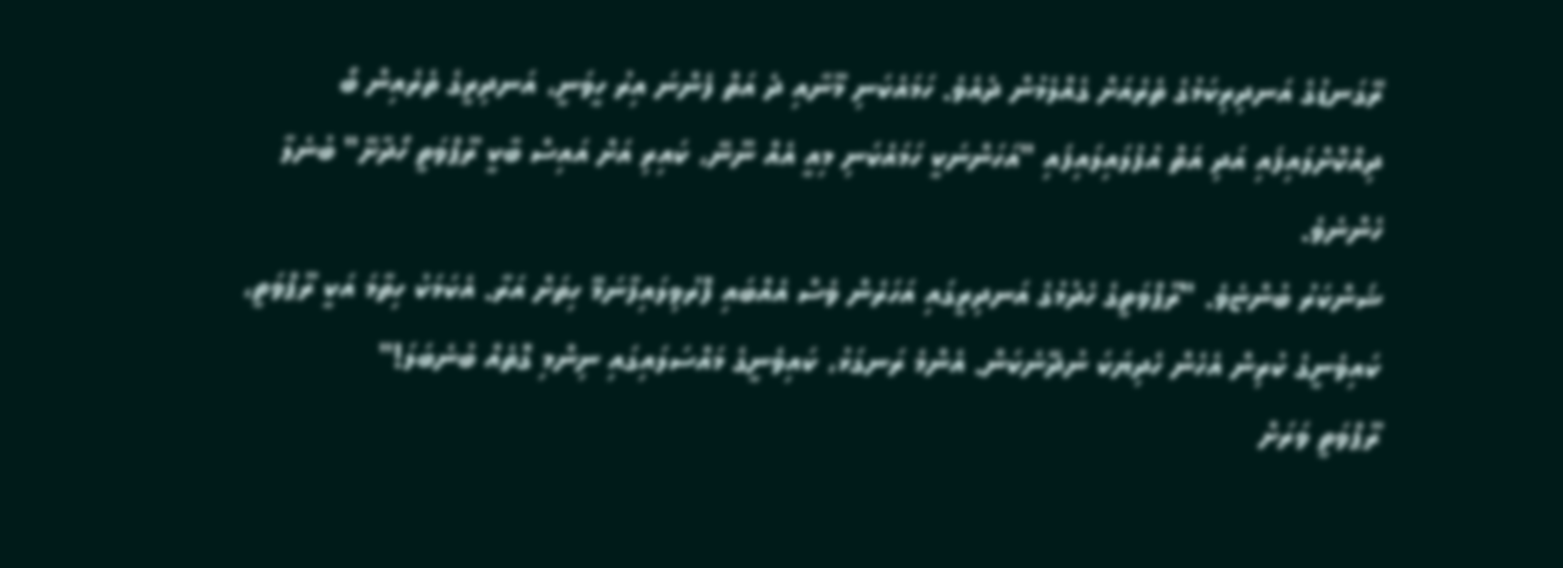ރޭގަނޑުގެ އަނދިރިކަމުގެ ތެރެއަށް ގެއްލެމުން ދެއެވެ. ހަމައެކަނި މޫނާއި ދެ އަތް ފެންނަ އިރު ހީވަނީ، އަނދިރީގެ ތެރެއިން ބޯ ދިއްކޮށްލައިފައި އަދި އަތް އުފުލައިލައިފައި "އަހަންނަކީ ހަމައެކަނި މިއީ އެއް ނޫނޭ، ކައިރި އަށް އައިސް ބާކީ ރޫޕްވަތީ ހޯދާށޭ" ބުނެލާ ހެންނެވެ.
ޝަންކަރު ބުންޏެވެ. "ރޫޕްވަތީގެ ހެދުމުގެ އަނދިރީގައި އަހަރެން ވެސް އެއްބައި ފޮރުވިލައިފާނަމޭ ހިތަށް އަރާ. އެކަމަކު ހިތާމަ އަކީ ރޫޕްވަތީ، ކައިވެނީގެ ކުރިން އެހެން ހެދިޔަކަ ނުދޭނެކަން. އެންމެ ރަނގަޅު، ކައިވެނީގެ މައްސަލައިގައި ނިންމި ގޮތެއް ބުނެބަލަ!"
ރޫޕްވަތީ ވަރަށް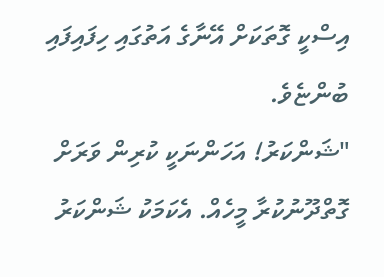އިސްކީ ގޮތަކަށް އޭނާގެ އަތުގައި ހިފައިފައި ބުންޏެވެ.
"ޝަންކަރު! އަހަންނަކީ ކުރިން ވަރަށް ގޮތްދޫނުކުރާ މީހެއް. އެކަމަކު ޝަންކަރު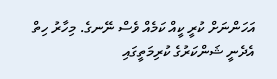އަހަންނަށް ކުރީ ކީއް ކަމެއް ވެސް ނޭނގެ. މިހާރު ހިތް އެދެނީ ޝަންކަރުގެ ކުރިމަތީގައި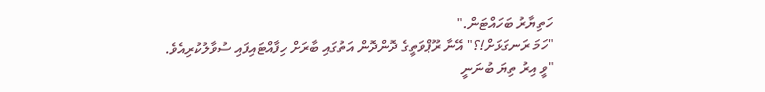ހަތިޔާރު ބަހައްޓަން."
"ހަމަ ރަނގަޅަށް!؟" އޭނާ ރޫޕްވަތީގެ ދޮންދޮން އަތުގައި ބާރަށް ހިފާއްޓައިފައި ސުވާލުކުރިއެވެ.
"ވީ އިރު ތިޔަ ބުނަނީ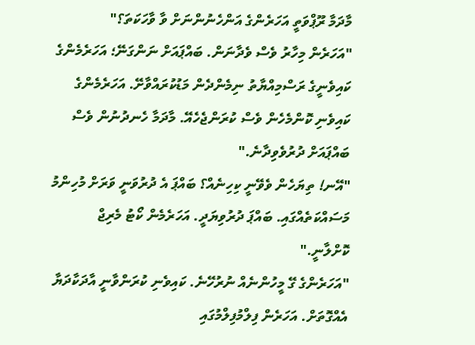މާދަމާ ރޫޕްވަތީ އަހަރެންގެ އަންހެނުންނަށް ވާ ވާހަކަތަ؟"
"އަހަރެން މިހާރު ވެސް ވެދާނަން. ބައްޕައަށް ނަންގަނޭ؛ އަހަރެމެންގެ ކައިވެނީގެ ރަސްމިއްޔާތު ނިމެންދެން މަޑުކުރައްވާށޭ. އަހަރެމެންގެ ކައިވެނި ކޮންމެހެން ވެސް ކުރަންޖެހެއޭ. މާދަމާ ހެނދުނުން ވެސް ބައްޕައަށް ދުރުވެވިދާނެ."
"އޭނ! ތިޔަހެން ވެވޭނީ ކިހިނެއް؟ ބައްޕަ އެ ދުރުވަނީ ވަރަށް މުހިންމު މަސައްކަތެއްގައި. ބައްޕަ ދުރުވިޔަދީ. އަހަރެމެން ކޯޓު މެރިޖް ކޮށްލާނީ."
"އަހަރެންގެ ގޭ މީހުންނެއް ނުރުހޭނެ. ކައިވެނި ކުރަންވާނީ އާދަކާދަޔާ އެއްގޮތަށް. އަހަރެން ފިލްމުފިލްމުގައި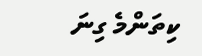ކިތަންމެ ގިނަ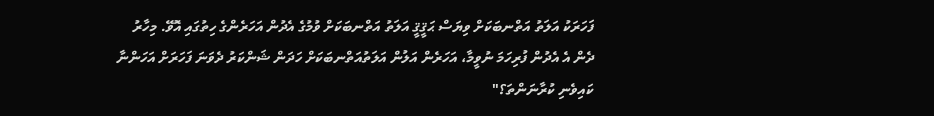ފަހަރަކު އަލަތު އަތްނބަކަށް ވިޔަސް ޙަޤީޤީ އަލަތު އަތްނބަކަށް ވުމުގެ އެދުން އަހަރެންގެ ހިތުގައި އޮވޭ. މިހާރު ދެން އެ އެދުން ފުރިހަމަ ނުވީމާ، އަހަރެން އަލުން އަލަތުއަތްނބަކަށް ހަދަން ޝަންކަރު ދެވަނަ ފަހަރަށް އަހަންނާ ކައިވެނި ކުރާނަންތަ؟"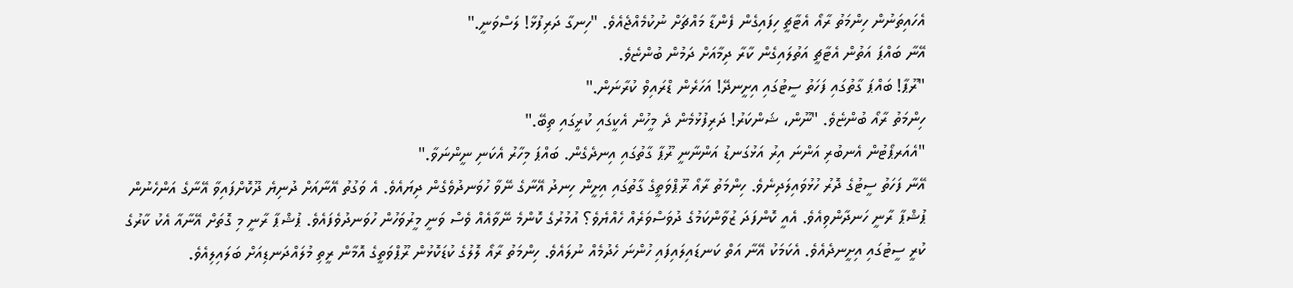އެހައިތަނުން ހިންމަތު ރާއޯ އެޓާޗީ ހިފައިގެން ފެންޑާ މައްޗަށް ނުކުމެއްޖެއެވެ. "ހިނގާ ދަރިފުޅާ! ލަސްވަނީ."
އޭނާ ބައްޕަ އަތުން އެޓާޗީ އަތުލައިގެން ކާރާ ދިމާއަށް ދަމުން ބުންޏެވެ.
"ރޫޕާ! ބައްޕަ ގާތުގައި ފަހަތު ސީޓުގައި އިށީނދޭ! އަހަރެން ޑްރައިވް ކުރާނަން."
ހިންމަތު ރާއޯ ބުންޏެވެ. "ނޫން، ޝަންކަރު! ދަރިފުޅުމެން ދެ މީހުން އެކީގައި ކުރީގައި ތިބޭ."
"އެއަރޕޯޓުން އެނބުރި އަންނަ އިރު އަޅުގަނޑު އަންނާނީ ރޫޕާ ގާތުގައި އިނދެގެން. ބައްޕަ މިހާރު އެކަނި ނީންނަވާ."
އޭނާ ފަހަތު ސީޓުގެ ދޮރު ހުޅުވައިލަދިނެވެ. ހިންމަތު ރާއޯ ރޫޕްވަތީގެ ގާތުގައި އިށީން ހިނދު އޭނާގެ ނޭވާ ހުވަނދުވެގެން ދިޔައެވެ. އެ ވަގުތު އޭނާއަށް ދުނިޔެ ދޫކޮށްފައިވާ އޭނާގެ އަންހެނުން ޕުޝްޕާ ރާނީ ހަނދާންވިއެވެ. އެއީ ކޮންފަދަ ޒުވާންކަމުގެ ދުވަސްވަރެއް ހެއްޔެވެ؟ އުމުރުގެ ކޮންމެ ނޭވާއެއް ވެސް ވަނީ މީރުވަހުން ހުވަނދުވެފައެވެ. ޕުޝްޕާ ރާނީ މި ގޮތަށް އޭނާއާ އެކު ކާރުގެ ކުރީ ސީޓުގައި އިށީނދެއެވެ. އެކަމަކު އޭނާ އަތް ކަނޑައިލައިފައި ހުންނަ ހެދުމެއް ނުލައެވެ. ހިންމަތު ރާއޯ ލޮލުގެ ކުޑަކޮޅުން ރޫޕްވަތީގެ އޮމާން ރީތި މުލައްދަނޑިއަށް ބަލައިލިއެވެ.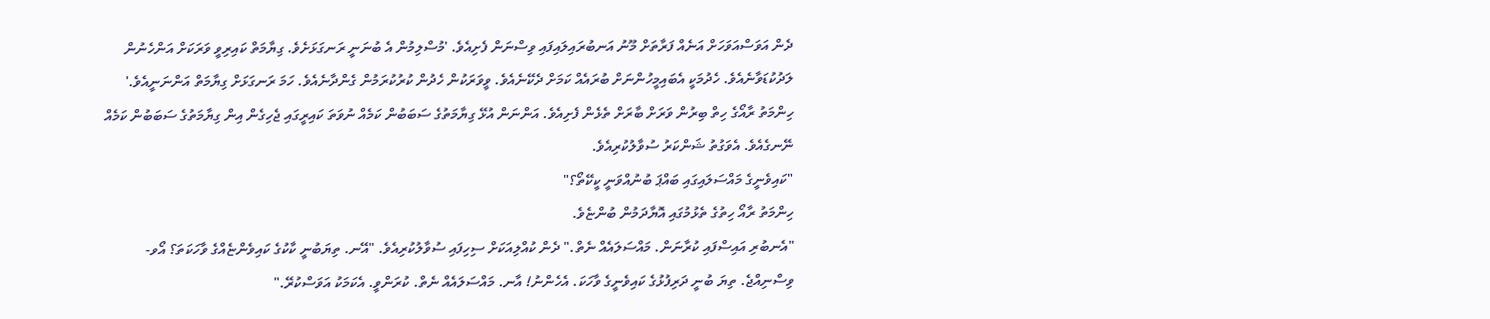ދެން އަވަސްއަވަހަށް އަނެއް ފަރާތަށް މޫނު އަނބުރައިލައިފައި ވިސްނަން ފެށިއެވެ. 'މުސްލިމުން އެ ބުނަނީ ރަނގަޅަށެވެ. ގިޔާމަތް ކައިރިވީ ވަރަކަށް އަންހެނުން ލަދުކުޑަވާނެއެވެ. ހެދުމަކީ އެބައިމީހުންނަށް ބުރައެއް ކަމަށް ދެކޭނެއެވެ. ވީވަރަކުން ހެދުން ކުރުކުރަމުން ގެންދާނެއެވެ. ހަމަ ރަނގަޅަށް ގިޔާމަތް އަންނަނީއެވެ.'
ހިންމަތު ރާއޯގެ ހިތް ބިރުން ވަރަށް ބާރަށް ތެޅެން ފެށިއެވެ. އަންނަން އުޅޭ ގިޔާމަތުގެ ސަބަބުން ކަމެއް ނުވަތަ ކައިރީގައި ޖެހިގެން އިން ގިޔާމަތުގެ ސަބަބުން ކަމެއް ނޭނގެއެވެ. އެވަގުތު ޝަންކަރު ސުވާލުކުރިއެވެ.
"ކައިވެނީގެ މައްސަލައިގައި ބައްޕަ ބުނުއްވަނީ ކީކޭތޯ؟"
ހިންމަތު ރާއޯ ހިތުގެ ތެޅުމުގައި އޮޔާދަމުން ބުންޏެވެ.
"އެނބުރި އައިސްފައި ކުރާނަން. މައްސަލައެއް ނެތް." ދެން ކުއްލިއަކަށް ސިހިފައި ސުވާލުކުރިއެވެ. "އޭނ. ތިޔަބުނީ ކާކުގެ ކައިވެންޏެއްގެ ވާހަކަތަ؟ އޯވ- ވިސްނިއްޖެ. ތިޔަ ބުނީ ދަރިފުޅުގެ ކައިވެނީގެ ވާހަކަ. އެހެންނު! އާނ. މައްސަލައެއް ނެތް. ކުރަންވީ. އެކަމަކު އަވަސްކުރޭ."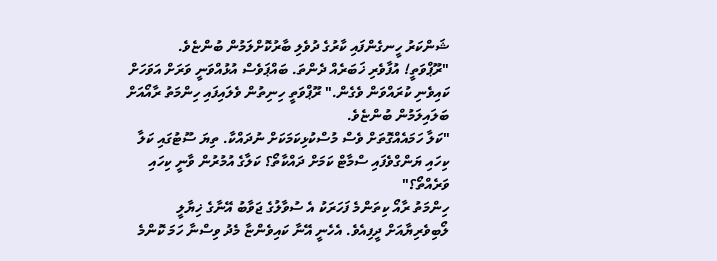ޝަންކަރު ހީނގެންފައި ކާރުގެ ދުވެލި ބާރުކޮށްލަމުން ބުންޏެވެ.
"ރޫޕްވަތީ! އުފާވެރި ޚަބަރެއް ދެންތަ. ބައްޕަވެސް އުޅުއްވަނީ ވަރަށް އަވަހަށް ކައިވެނި ކުރައްވަން ވެގެން." ރޫޕްވަތީ ހިނިތުން ވެލައިފައި ހިންމަތު ރާއޯއަށް ބަލައިލަމުން ބުންޏެވެ.
"ކަލާ ހަމައެއްގޮތަށް ވެސް މުސްކުޅިކަމަކަށް ނުދައްކާ. ތިޔަ ސޫޓުގައި ކަލާ ކިހައި ޔަންގްވެފައި ސްމާޓް ކަމަށް ދައްކާތޯ؟ ކަލާގެ އުމުރުން ވާނީ ކިހައި ވަރެއްތޯ؟"
ހިންމަތު ރާއޯ ކިތަންމެ ފަހަރަކު އެ ސުވާލުގެ ޖަވާބު އޭނާގެ ޚިޔާލީ ލޯބިވެރިޔާއަށް ދީފިއެވެ. އެހެނީ އޭނާ ކައިވެންޏާ މެދު ވިސްނާ ހަމަ ކޮންމެ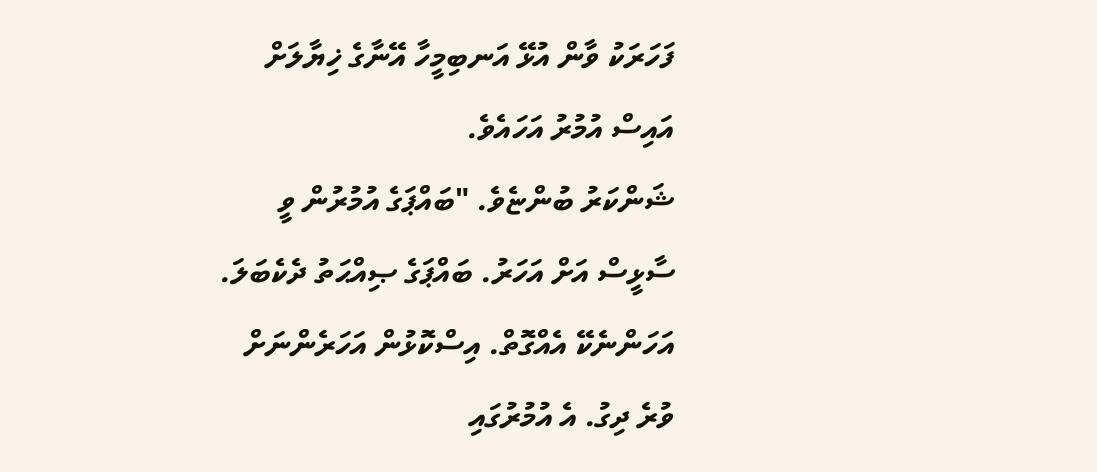ފަހަރަކު ވާން އުޅޭ އަނބިމީހާ އޭނާގެ ޚިޔާލަށް އައިސް އުމުރު އަހައެވެ.
ޝަންކަރު ބުންޏެވެ. "ބައްޕަގެ އުމުރުން ވީ ސާޅީސް އަށް އަހަރު. ބައްޕަގެ ޞިއްޙަތު ދެކެބަލަ. އަހަންނެކޭ އެއްގޮތް. އިސްކޮޅުން އަހަރެންނަށް ވުރެ ދިގު. އެ އުމުރުގައި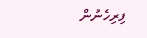ފިރިހެނުން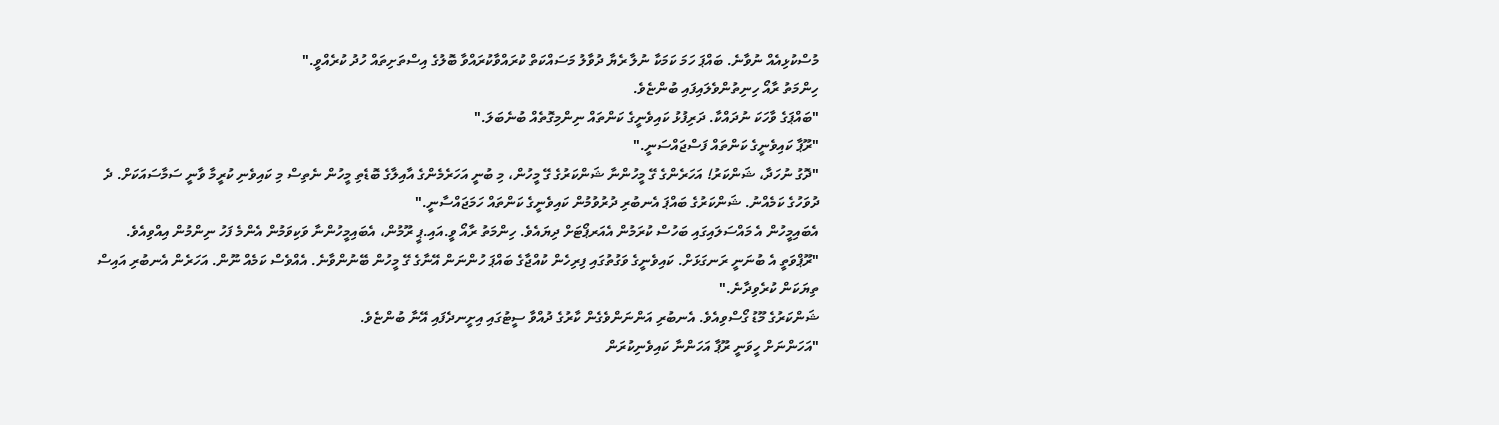މުސްކުޅިއެއް ނުވާނެ. ބައްޕަ ހަމަ ކަމަކާ ނުލާ ރެޔާ ދުވާލު މަސައްކަތް ކުރައްވާކުރައްވާ ބޮލުގެ އިސްތަށިތައް ހުދު ކުރެއްވީ."
ހިންމަތު ރާއޯ ހިނިތުންވެލައިފައި ބުންޏެވެ.
"ބައްޕަގެ ވާހަކަ ނުދައްކާ. ދަރިފުޅު ކައިވެނީގެ ކަންތައް ނިންމިގޮތެއް ބުނެބަލަ."
"ރޫޕާ ކައިވެނީގެ ކަންތައް ފަސްޖައްސަނީ."
"ދޮގު ނުހަދާ، ޝަންކަރު! އަހަރެންގެ ގޭ މީހުންނާ ޝަންކަރުގެ ގޭ މީހުން، މި ބުނީ އަހަރެމެންގެ އާއިލާގެ ބޮޑެތި މީހުން ނެތިސް މި ކައިވެނި ކުރީމާ ވާނީ ސަމާސައަކަށް. ދެ ދުވަހުގެ ކަމެއްނު. ޝަންކަރުގެ ބައްޕަ އެނބުރި ދުރުވުމުން ކައިވެނީގެ ކަންތައް ހަމަޖައްސާނީ."
އެބައިމީހުން އެ މައްސަލައިގައި ބަހުސް ކުރަމުން އެއަރޕޯޓަށް ދިޔައެވެ. ހިންމަތު ރާއޯ ވީ.އައި.ޕީ ރޫމުން، އެބައިމީހުންނާ ވަކިވަމުން އެންމެ ފަހު ނިންމުން އިއްވިއެވެ.
"ރޫޕްވަތީ އެ ބުނަނީ ރަނގަޅަށް. ކައިވެނީގެ ވަގުތުގައި ފިރިހެން ކުއްޖާގެ ބައްޕަ ހުންނަން އޭނާގެ ގޭ މީހުން ބޭނުންވާނެ. އެއްވެސް ކަމެއް ނޫން. އަހަރެން އެނބުރި އައިސް ތިޔަކަން ކުރެވިދާނެ."
ޝަންކަރުގެ މޫޑު ގޯސްވިއެވެ. އެނބުރި އަންނަންވެގެން ކާރުގެ ދުއްވާ ސީޓުގައި އިށީނދެފައި އޭނާ ބުންޏެވެ.
"އަހަންނަށް ހީވަނީ ރޫޕާ އަހަންނާ ކައިވެނިކުރަން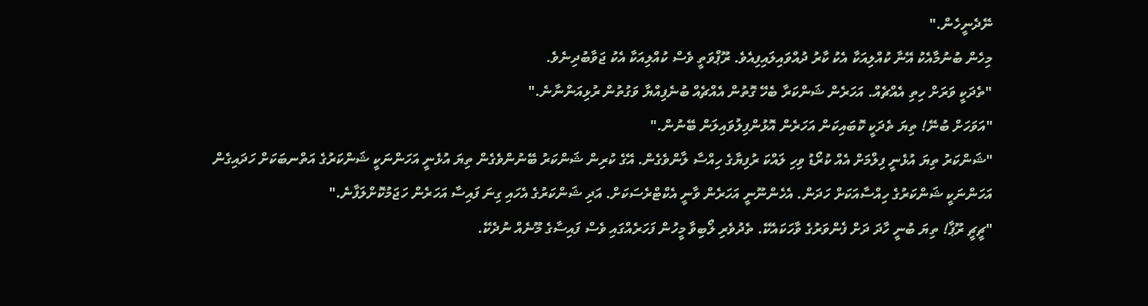ނޭދެނީހެން."
މިހެން ބުނުމާއެކު އޭނާ ކުއްލިއަކާ އެކު ކާރު ދުއްވައިލައިފިއެވެ. ރޫޕްވަތީ ވެސް ކުއްލިއަކާ އެކު ޖަވާބުދިނެވެ.
"ތެދަކީ ވަރަށް ހިތި އެއްޗެއް. އަހަރެން ޝަންކަރާ ބެހޭ ގޮތުން އެއްޗެއް ބުނެފިއްޔާ ވަގުތުން ރުޅިއަންނާނެ."
"އަވަހަށް ބުނޭ! ތިޔަ ތެދަކީ ކޮބައިކަން އަހަރެން އޮޅުންފިލުވައިލަން ބޭނުން."
"ޝަންކަރު ތިޔަ އުޅެނީ ފިލްމަށް އެއް ކުރޯޑު ވިހި ލައްކަ ރުފިޔާގެ ހިއްސާ ލާންވެގެން. އޭގެ ކުރިން ޝަންކަރު ބޭނުންވެގެން ތިޔަ އުޅެނީ އަހަންނަކީ ޝަންކަރުގެ އަތްނބަކަށް ހަދައިގެން އަހަންނަކީ ޝަންކަރުގެ ހިއްސާއަކަށް ހަދަން. އެހެންނޫނީ އަހަރެން ވާނީ އެކްޓްރެސަކަށް. އަދި ޝަންކަރުގެ އެހައި ގިނަ ފައިސާ އަހަރެން ހަޖަމުކޮށްލަފާނެ."
"ޗީޗީ ރޫޕާ! ތިޔަ ބުނީ ހާދަ ދަށް ފެންވަރުގެ ވާހަކައެކޭ. ތެދުވެރި ލޯބިވާ މީހުން ފަހަރެއްގައި ވެސް ފައިސާގެ މޫނެއް ނުދެކޭ.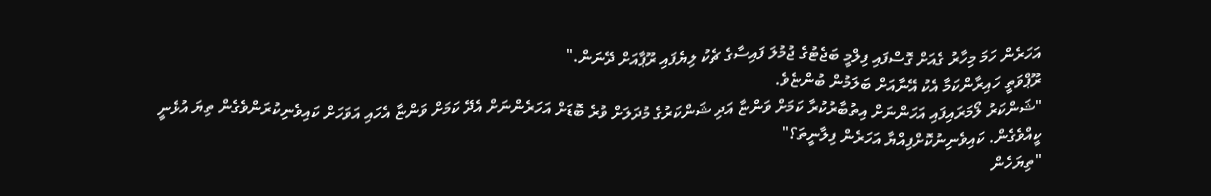އަހަރެން ހަމަ މިހާރު ގެއަށް ގޮސްފައި ފިލްމީ ބަޖެޓުގެ ޖުމުލަ ފައިސާގެ ޗެކު ލިޔެފައި ރޫޕާއަށް ދޭނަން."
ރޫޕްވަތީ ހައިރާންކަމާ އެކު އޭނާއަށް ބަލަމުން ބުންޏެވެ.
"ޝަންކަރު ލޯމަރައިފައި އަހަންނަށް އިތުބާރުކުރާ ކަމަށް ވަންޏާ އަދި ޝަންކަރުގެ މުދަލަށް ވުރެ ބޮޑަށް އަހަރެންނަށް އެދޭ ކަމަށް ވަންޏާ އެހައި އަވަހަށް ކައިވެނިކުރަންވެގެން ތިޔަ އުޅެނީ ކީއްވެގެން. ކައިވެނިނުކޮށްފިއްޔާ އަހަރެން ފިލާނީތަ؟"
"ތިޔަހެން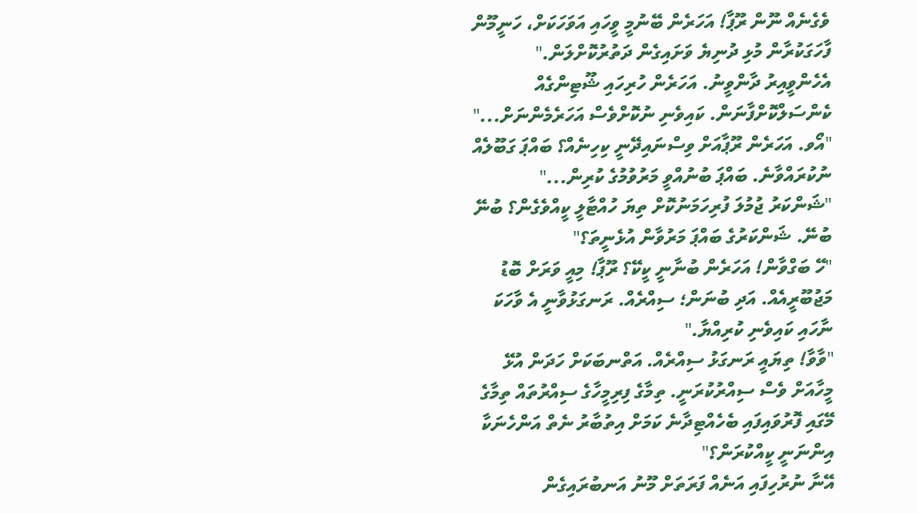ވެގެނެއް ނޫން ރޫޕާ! އަހަރެން ބޭނުމީ ވީހައި އަވަހަކަށް، ހަނީމޫން ފާހަގަކުރާން މުޅި ދުނިޔެ ވަށައިގެން ދަތުރުކޮށްލަން."
އެހެންވީއިރު ދާންވީނު. އަހަރެން ހުރިހައި ޝޫޓިންގެއް ކެންސަލްކޮށްފާނަން. ކައިވެނި ނުކޮށްވެސް އަހަރެމެންނަށް..."
"އޯވ. އަހަރެން ރޫޕާއަށް ވިސްނައިދޭނީ ކިހިނެއް؟ ބައްޕަ ގަބޫލެއް ނުކުރައްވާނެ. ބައްޕަ ބުނުއްވީ މަރުވުމުގެ ކުރިން..."
"ޝަންކަރު ޖުމުލަ ފުރިހަމަނުކޮށް ތިޔަ ހުއްޓާލީ ކީއްވެގެން؟ ބުނޭ ބުނޭ. ޝަންކަރުގެ ބައްޕަ މަރުވާން އުޅެނީތަ؟"
"ހޭ ބަގްވާން! އަހަރެން ބުނާނީ ކީކޭ؟ ރޫޕާ! މިއީ ވަރަށް ބޮޑު މަޖުބޫރީއެއް. އަދި ބުނަން؛ ސިއްރެއް. ރަނގަޅުވާނީ އެ ވާހަކަ ނާހައި ކައިވެނި ކުރިއްޔާ."
"ވާވާ! ތިޔައީ ރަނގަޅު ސިއްރެއް. އަތްނބަކަށް ހަދަން އުޅޭ މީހާއަށް ވެސް ސިއްރުކުރަނީ. ތިމާގެ ފިރިމީހާގެ ސިއްރުތައް ތިމާގެ މޭގައި ފޮރުވައިފައި ބެހެއްޓިދާނެ ކަމަށް އިތުބާރު ނެތް އަންހެނަކާ އިންނަނީ ކީއްކުރަން؟"
އޭނާ ނުރުހިފައި އަނެއް ފަރަތަށް މޫނު އަނބުރައިގެން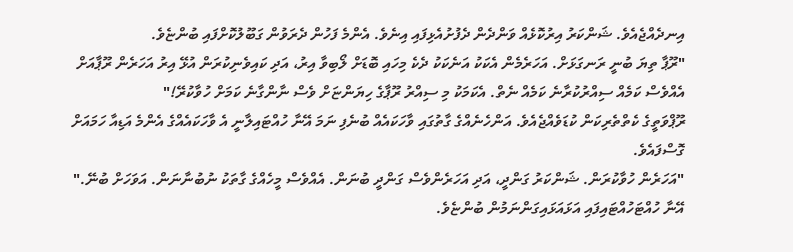އިނދެއްޖެއެވެ. ޝަންކަރު އިރުކޮޅެއް ވަންދެން ދެފުށުއެޅިފައި އިނެވެ. އެންމެ ފަހުން ދެރަވުން ގަބޫލުކޮށްފައި ބުންޏެވެ.
"ރޫޕާ ތިޔަ ބުނީ ރަނގަޅަށް. އަހަރެމެން އެކަކު އަނެކަކު ދެކެ މިހައި ބޮޑަށް ލޯބިވާ އިރު، އަދި ކައިވެނިކުރަން އުޅޭ އިރު އަހަރެން ރޫޕާއަށް އެއްވެސް ކަމެއް ސިއްރުކުރާނެ ކަމެއް ނެތް. އެކަމަކު މި ސިއްރު ރޫޕާގެ ހިޔަންޏަށް ވެސް ނާންގާނެ ކަމަށް ހުވާކުރޭ!"
ރޫޕްވަތީގެ ކެތްތެރިކަން ކުޑަވެއްޖެއެވެ. އަންހެނެއްގެ ގާތުގައި ވާހަކައެއް ބުނެފި ނަމަ އޭނާ ހުއްޓައިލާނީ އެ ވާހަކައެއްގެ އެންމެ އަޑިއާ ހަމައަށް ގޮސްފައެވެ.
"އަހަރެން ހުވާކުރަން. ޝަންކަރު ގަންދީ، އަދި އަހަރެންވެސް ގަންދީ ބުނަން. އެއްވެސް މީހެއްގެ ގާތަކު ނުބުނާނަން. އަވަހަށް ބުނޭ."
އޭނާ ހުއްޓަހުއްޓައިފައި އަޅައަޅައިގަންނަމުން ބުންޏެވެ.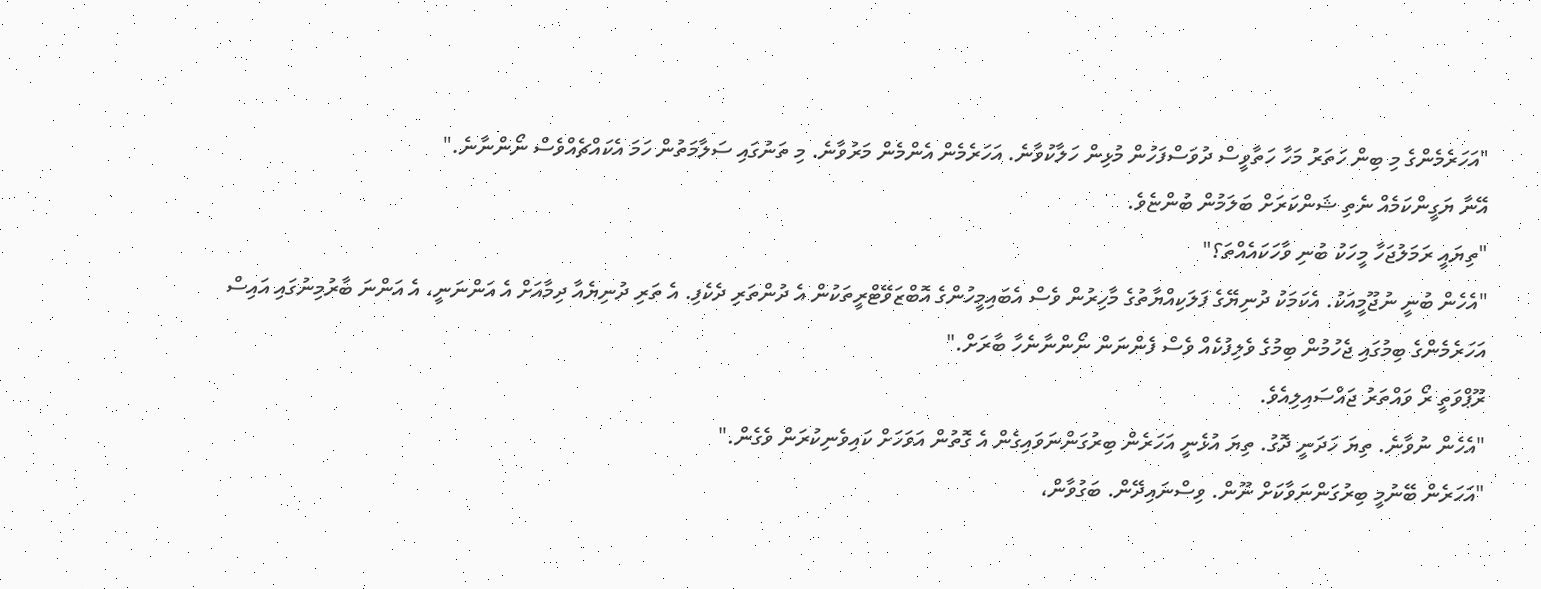"އަހަރެމެންގެ މި ބިން ހަތަރު މަހާ ހަތާވީސް ދުވަސްފަހުން މުޅިން ހަލާކުވާނެ. އަހަރެމެން އެންމެން މަރުވާނެ. މި ތަނުގައި ސަލާމަތުން ހަމަ އެކައްޗެއްވެސް ނޯންނާނެ."
އޭނާ ޔަގީންކަމެއް ނެތި ޝަންކަރަށް ބަލަމުން ބުންޏެވެ.
"ތިޔައީ ރަމަލުޖަހާ މީހަކު ބުނި ވާހަކައެއްތަ؟"
"އެހެން ބުނީ ނުޖޫމީއަކު. އެކަމަކު ދުނިޔޭގެ ފަލަކިއްޔާތުގެ މާހިރުން ވެސް އެބައިމީހުންގެ އޮބްޒަވޭޓްރީތަކުން އެ ދުންތަރި ދެކެފި. އެ ތަރި ދުނިޔެއާ ދިމާއަށް އެ އަންނަނީ، އެ އަންނަ ބާރުމިނުގައި އައިސް އަހަރެމެންގެ ބިމުގައި ޖެހުމުން ބިމުގެ ވެލިފުކެއް ވެސް ފެންނަން ނޯންނާނެހާ ބާރަށް."
ރޫޕްވަތީ ރޯ ވައްތަރު ޖައްސައިލިއެވެ.
"އެހެން ނުވާނެ. ތިޔަ ހަދަނީ ދޮގު. ތިޔަ އުޅެނީ އަހަރެން ބިރުގަންނަވައިގެން އެ ގޮތުން އަވަހަށް ކައިވެނިކުރަން ވެގެން."
"އަހަރެން ބޭނުމީ ބިރުގަންނަވާކަށް ނޫން. ވިސްނައިދޭން. ބަގުވާން،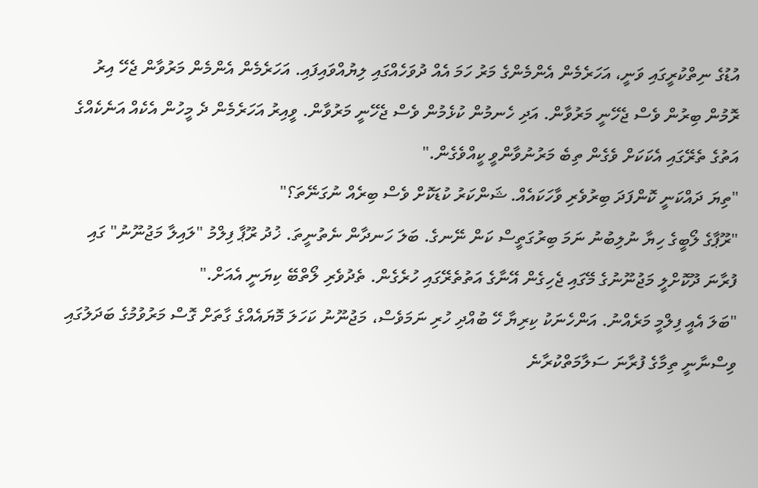އުޑުގެ ނިތްކުރީގައި ވަނީ، އަހަރެމެން އެންމެންގެ މަރު ހަމަ އެއް ދުވަހެއްގައި ލިޔުއްވައިފައި. އަހަރެމެން އެންމެން މަރުވާން ޖެހޭ އިރު ރޮމުން ބިރުން ވެސް ޖެހޭނީ މަރުވާން. އަދި ހެނމުން ކުޅެމުން ވެސް ޖެހޭނީ މަރުވާން. ވީއިރު އަހަރެމެން ދެ މީހުން އެކެއް އަނެކެއްގެ އަތުގެ ތެރޭގައި އެކަކަށް ވެގެން ތިބެ މަރުނުވާންވީ ކީއްވެގެން."
"ތިޔަ ދައްކަނީ ކޮންފަދަ ބިރުވެރި ވާހަކައެއް. ޝަންކަރު ކުޑަކޮށް ވެސް ބިރެއް ނުގަނޭތަ؟"
"ރޫޕާގެ ލޯބީގެ ހިޔާ ނުލިބުނު ނަމަ ބިރުގަތީސް ކަން ނޭނގެ. ބަލަ ހަނދާން ނެތުނީތަ. ޚުދު ރޫޕާ ފިލްމު "ލައިލާ މަޖުނޫނު" ގައި ފުރާނަ ދޫކޮށްލީ މަޖުނޫނުގެ މޭގައި ޖެހިގެން އޭނާގެ އަތުތެރޭގައި ހުރެގެން. ތެދުވެރި ލޯތްބޭ ކިޔަނީ އެއަށް."
"ބަލަ އެއީ ފިލްމީ މަރެއްނު. އަންހެނަކު ކިރިޔާ ހޭ ބުއްދި ހުރި ނަމަވެސް، މަޖުނޫނު ކަހަލަ މޮޔައެއްގެ ގާތަށް ގޮސް މަރުވުމުގެ ބަދަލުގައި ވިސްނާނީ ތިމާގެ ފުރާނަ ސަލާމަތްކުރާނެ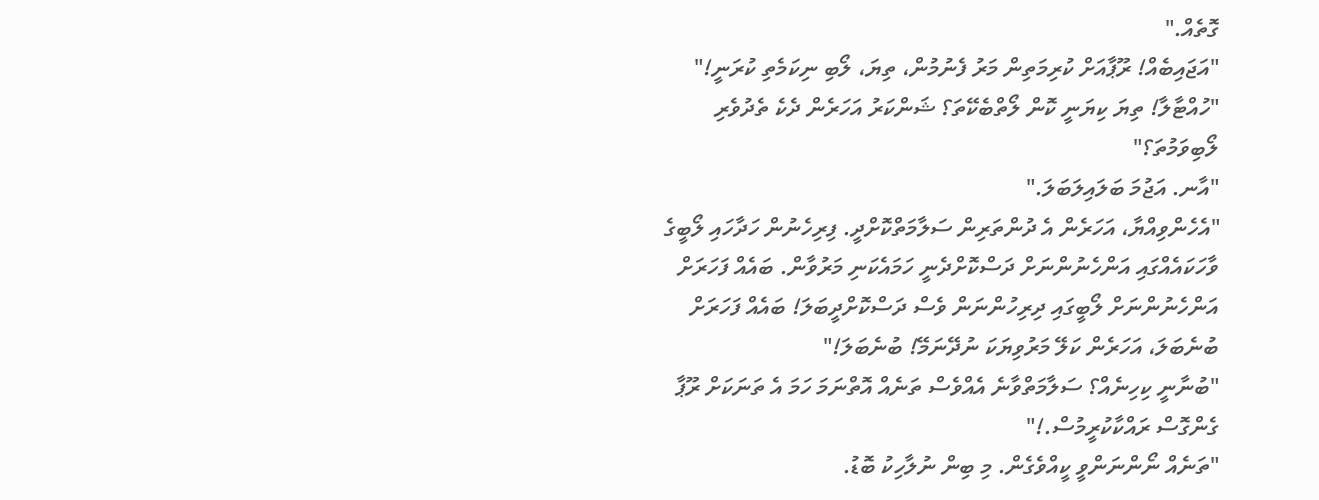ގޮތެއް."
"އަޖައިބެއް! ރޫޕާއަށް ކުރިމަތިން މަރު ފެނުމުން، ތިޔަ، ލޯބި ނިކަމެތި ކުރަނީ!"
"ހުއްޓާލާ! ތިޔަ ކިޔަނީ ކޮން ލޯތްބެކޭތަ؟ ޝަންކަރު އަހަރެން ދެކެ ތެދުވެރި ލޯބިވަމުތަ؟"
"އާނ. އަޖުމަ ބަލައިލަބަލަ."
"އެހެންވިއްޔާ، އަހަރެން އެ ދުންތަރިން ސަލާމަތްކޮށްދީ. ފިރިހެނުން ހަދާހައި ލޯބީގެ ވާހަކައެއްގައި އަންހެނުންނަށް ދަސްކޮށްދެނީ ހަމައެކަނި މަރުވާން. ބައެއް ފަހަރަށް އަންހެނުންނަށް ލޯބީގައި ދިރިހުންނަން ވެސް ދަސްކޮށްދީބަލަ! ބައެއް ފަހަރަށް ބުނެބަލަ، އަހަރެން ކަލޭ މަރުވިޔަކަ ނުދޭނަމޭ! ބުނެބަލަ!"
"ބުނާނީ ކިހިނެއް؟ ސަލާމަތްވާނެ އެއްވެސް ތަނެއް އޮތްނަމަ ހަމަ އެ ތަނަކަށް ރޫޕާ ގެންގޮސް ރައްކާކުރީމުސް.!"
"ތަނެއް ނޯންނަންވީ ކީއްވެގެން. މި ބިން ނުލާހިކު ބޮޑު.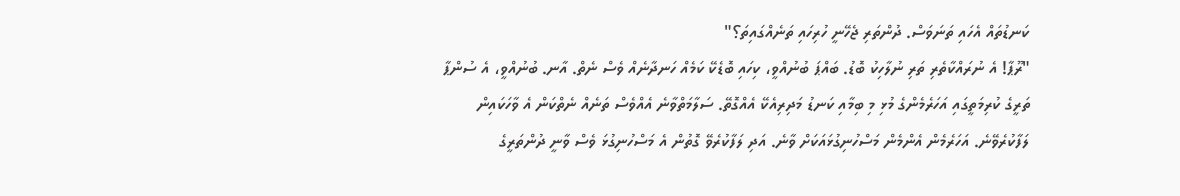ކަނޑުތައް އެހައި ތަނަވަސް. ދުންތަރި ޖެހޭނީ ހުރިހައި ތަނެއްގައިތަ؟"
"ރޫޕާ! އެ ނުރައްކާތެރި ތަރި ނުލާހިކު ބޮޑު. ބައްޕަ ބުނުއްވީ، ކިހައި ބޮޑެކޭ ކަމެއް ހަނދާނެއް ވެސް ނެތް. އާނ. ބުނުއްވީ، އެ ސުންޕާ ތަރީގެ ކުރިމަތީގައި އަހަރެމެންގެ މުޅި މި ބިމާއި ކަނޑު މަދިރިއެކޭ އެއްގޮތޭ. ސަލާމަތްވާނެ އެއްވެސް ތަނެއް ނެތްކަން އެ ވާހަކައިން ލަފާކުރެވޭނެ. އަހަރެމެން އެންމެން މަސްހުނިގުޅައަކަށް ވާނެ. އަދި ލަފާކުރެވޭ ގޮތުން އެ މަސްހުނިގުޅަ ވެސް ވާނީ ދުންތަރީގެ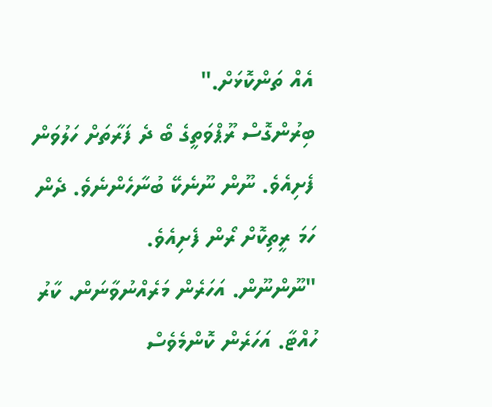އެއް ތަންކޮޅަށް."
ބިރުންގޮސް ރޫޕްވަތީގެ ބޯ ދެ ފަރާތަށް ހަލުވަން ފެށިއެވެ. ނޫން ނޫނެކޭ ބުނާހެންނެވެ. ދެން ހަމަ ރީތިކޮށް ރޯން ފެށިއެވެ.
"ނޫންނޫން. އަހަރެން މަރެއްނުވާނަން. ކާރު ހުއްޓާ. އަހަރެން ކޮންމެވެސް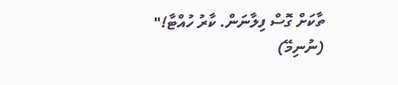ތާކަށް ގޮސް ފިލާނަން. ކާރު ހުއްޓާ!"
(ނުނިމޭ)